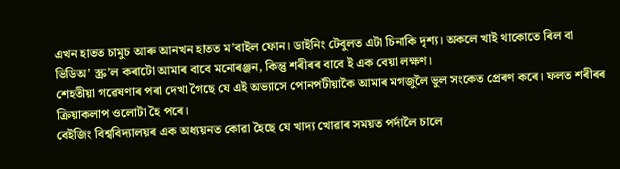এখন হাতত চামুচ আৰু আনখন হাতত ম’বাইল ফোন। ডাইনিং টেবুলত এটা চিনাকি দৃশ্য। অকলে খাই থাকোতে ৰিল বা ভিডিঅ’ স্ক্ৰ’ল কৰাটো আমাৰ বাবে মনোৰঞ্জন, কিন্তু শৰীৰৰ বাবে ই এক বেয়া লক্ষণ।
শেহতীয়া গৱেষণাৰ পৰা দেখা গৈছে যে এই অভ্যাসে পোনপটীয়াকৈ আমাৰ মগজুলৈ ভুল সংকেত প্ৰেৰণ কৰে। ফলত শৰীৰৰ ক্ৰিয়াকলাপ ওলোটা হৈ পৰে।
বেইজিং বিশ্ববিদ্যালয়ৰ এক অধ্যয়নত কোৱা হৈছে যে খাদ্য খোৱাৰ সময়ত পর্দালৈ চালে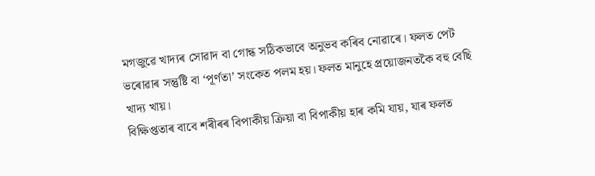মগজুৱে খাদ্যৰ সোৱাদ বা গোন্ধ সঠিকভাবে অনুভব কৰিব নোৱাৰে। ফলত পেট ভৰোৱাৰ সন্তুষ্টি বা ‘পূর্ণতা’ সংকেত পলম হয়। ফলত মানুহে প্রয়োজনতকৈ বহু বেছি খাদ্য খায়।
বিক্ষিপ্ততাৰ বাবে শৰীৰৰ বিপাকীয় ক্রিয়া বা বিপাকীয় হাৰ কমি যায়, যাৰ ফলত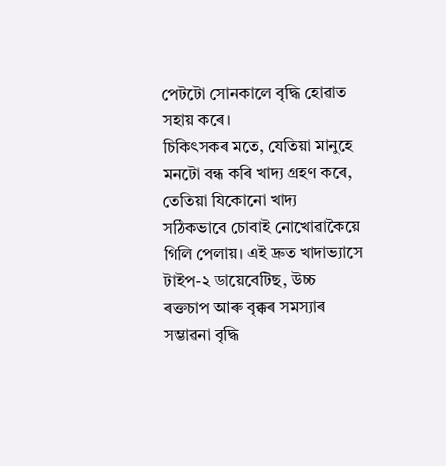পেটটো সোনকালে বৃদ্ধি হোৱাত সহায় কৰে।
চিকিৎসকৰ মতে, যেতিয়া মানুহে মনটো বন্ধ কৰি খাদ্য গ্রহণ কৰে, তেতিয়া যিকোনো খাদ্য সঠিকভাবে চোবাই নোখোৱাকৈয়ে গিলি পেলায়। এই দ্রুত খাদাভ্যাসে টাইপ-২ ডায়েবেটিছ, উচ্চ ৰক্তচাপ আৰু বৃক্কৰ সমস্যাৰ সম্ভাৱনা বৃদ্ধি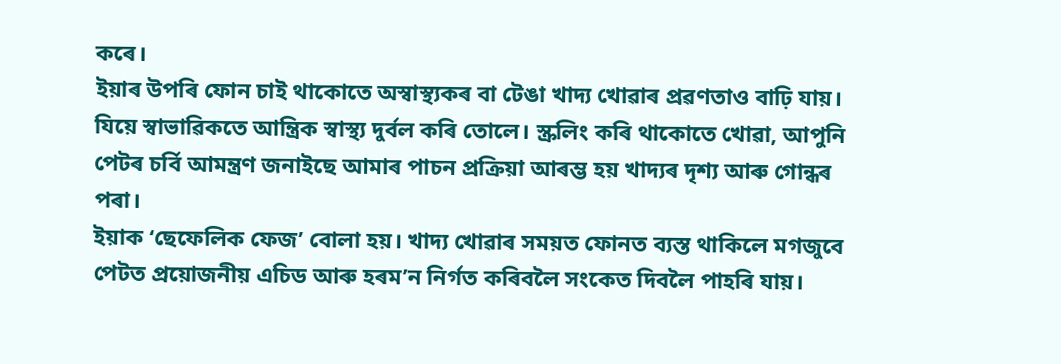কৰে।
ইয়াৰ উপৰি ফোন চাই থাকোতে অস্বাস্থ্যকৰ বা টেঙা খাদ্য খোৱাৰ প্ৰৱণতাও বাঢ়ি যায়। যিয়ে স্বাভাৱিকতে আন্ত্রিক স্বাস্থ্য দুর্বল কৰি তোলে। স্ক্রলিং কৰি থাকোতে খোৱা, আপুনি পেটৰ চৰ্বি আমন্ত্রণ জনাইছে আমাৰ পাচন প্ৰক্ৰিয়া আৰম্ভ হয় খাদ্যৰ দৃশ্য আৰু গোন্ধৰ পৰা।
ইয়াক ‘ছেফেলিক ফেজ’ বোলা হয়। খাদ্য খোৱাৰ সময়ত ফোনত ব্যস্ত থাকিলে মগজুবে পেটত প্রয়োজনীয় এচিড আৰু হৰম’ন নির্গত কৰিবলৈ সংকেত দিবলৈ পাহৰি যায়।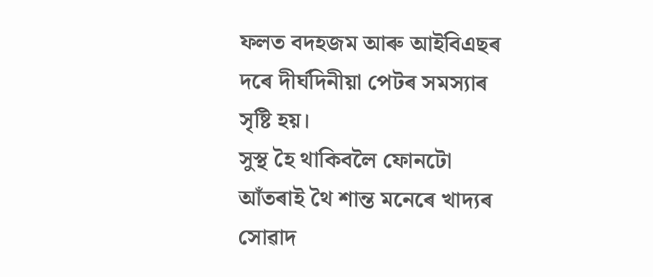ফলত বদহজম আৰু আইবিএছৰ দৰে দীর্ঘদিনীয়া পেটৰ সমস্যাৰ সৃষ্টি হয়।
সুস্থ হৈ থাকিবলৈ ফোনটো আঁতৰাই থৈ শান্ত মনেৰে খাদ্যৰ সোৱাদ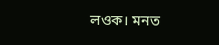লওক। মনত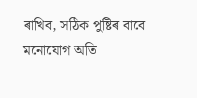ৰাখিব, সঠিক পুষ্টিৰ বাবে মনোযোগ অতি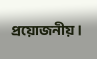প্রয়োজনীয়।